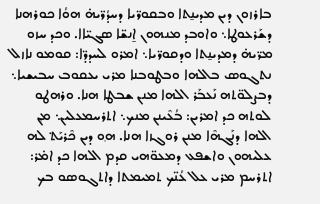ܒܐܪܙܘܢ ܕܝܢ ܡܕܝܢ̱ܬܐ ܘܒܩܘܪ̈ܝܐ ܕܚܕܳܪ̈ܝܗ̇ ܗܘܳܐ ܟܘܪܗܢܐ ܕܫܰܪܥܘ݂ܛܐ܆ ܘܐܘܒܕ ܡܢܗܘܢ ܐ̱ܢܫ̈ܐ ܣܓܝ̈ܐܐ. ܘܟܕ ܚܙܘ ܡܪ̈ܝܗ̇ ܕܡܕܝܢ̱ܬܐ ܘܕܩܘܪ̈ܝܐ܆ ܐܡܪܘ ܠܚܕܕ̈ܐ: ܩܘܡܘ ܢܐܙܠ ܢܬܓܘܣ ܒܐܠܗܐ ܘܒܛܘܒܢܐ ܡܪܝ ܝܥܩܘܒ ܚܒܝܫܝܐ܆ ܕܒܨܠܘ̈ܬܗ ܢܰܥܒܰܪ ܐܠܗܐ ܡܢܢ ܫܒܛܐ ܗܢܐ. ܘܪܗܛܘ ܠܘܬܗ ܟܕ ܐܡܪܝܢ: ܒܳܥܶܝܢܢ ܡܢܟ܆ ܐܬܪܚܡܥܠܝܢ܆ ܡ݂ܢ ܐܠܗܐ ܕܢܰܓܗܶܐ ܡܢܢ ܪܘܓܙܐ ܗܢܐ. ܗ݂ܘ ܕܝܢ ܟܶܪܝܰܬ݀ ܠܗ ܥܠܝܗܘܢ ܘܐܫܦܥ ܕܡܥܘ̈ܗܝ ܩܕܡ ܐܠܗܐ ܟܕ ܐܡ̇ܪ: ܐܬܪܚܡ ܡܪܝ ܥܠ ܥܳܢ̈ܟ ܬܡܝܡܬܐ ܕܐܬܓܘܣܘ ܒܟ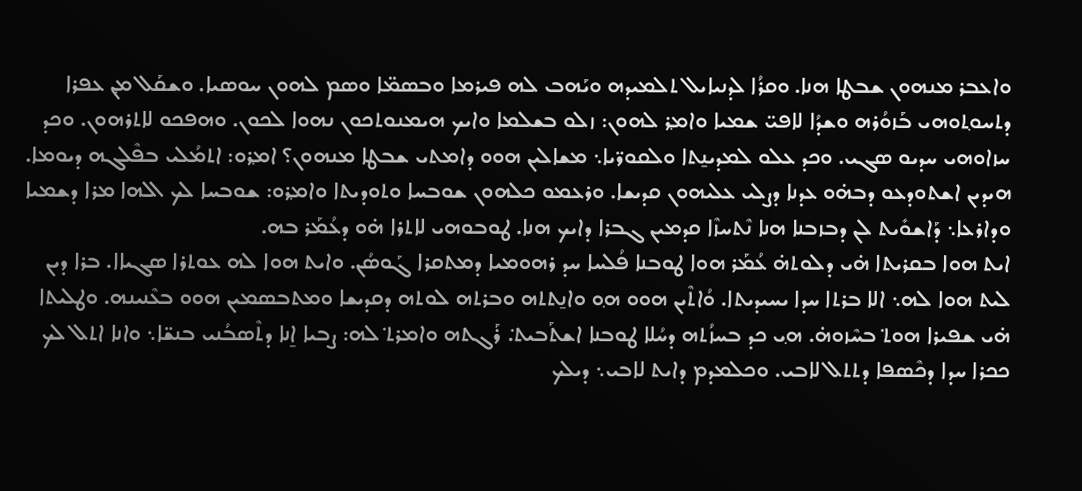ܘܐܥܒܪ ܡܢܗܘܢ ܫܒܛܐ ܗܢܐ. ܘܩܪܳܐ ܠܕܢܝܐܝܠ ܬܠܡܝܕܗ ܘܝܰܗܒ ܠܗ ܦܝܪܡܐ ܘܒܣܡ̈ܐ ܘܣܡ ܠܗܘܢ ܚܘܣܝܐ. ܘܫܩܰܠ ܡ݂ܢ ܥܦܪܐ ܕܬܚܘ݂ܬܘܗܝ ܒܰܙܘܳܪܗ ܘܫܕܳܐ ܠܐܦܝ̈ ܫܡܝܐ ܘܐܡ݂ܪ ܠܗܘܢ: ܙܠܘ ܒܫܠܡܐ ܘܐܝܟ ܗܝܡܢܘܬܟܘܢ ܢܗܘܐ ܠܟܘܢ. ܘܗܦܟܘ ܠܐܬܪܗܘܢ. ܘܟܕ ܚܙܐܘܗܝ ܚܕܝܘ ܣܓܝ. ܘܟܕ ܥܠܘ ܠܡܕܝܢ̱ܬܐ ܘܠܩܘܪ̈ܝܐ܆ ܡܫܐܠܝܢ ܗܘܘ ܕܐܡܬܝ ܫܒܛܐ ܡܢܗܘܢ؟ ܐܡ݂ܪܘ: ܐܬܡܳܠܝ ܒܦܶܠܓܗ ܕܝܘܡܐ. ܗܝܕܝܢ ܐܫܬܘܕܥܘ ܕܒܗ̇ܘ ܥܕܢܐ ܕܨܠܝ ܥܠܝܗܘܢ ܩܕܝܫܐ. ܘܪܥܡܘ ܟܠܗܘܢ ܫܘܒܚܐ ܘܬܘܕܝܬܐ ܘܐܡ݂ܪܘ: ܫܘܒܚܐ ܠܟ ܐܠܗܐ ܡܪܐ ܕܫܡܝܐ ܘܕܐܪܥܐ܆ ܕܰܐܫܘܺܝܬ ܠܢ ܕܒܙܒܢܐ ܗܢܐ ܢܶܬܚܙܶܐ ܩܕܡܝܢ ܓܒܪܐ ܕܐܝܟ ܗܢܐ. ܛܘܒܘܗܝ ܠܐܬܪܐ ܗ̇ܘ ܕܥܳܡܰܪ ܒܗ.
ܐܝܬ ܗܘܐ ܒܩܪܝܬܐ ܗ̇ܝ ܕܠܘܬܗ̇ ܥܳܡܰܪ ܗܘܐ ܛܘܒܢܐ ܦܳܠܚܐ ܚܕ ܪܗܘܡܝܐ ܕܡܬܩܪܐ ܓܰܘܣܳܢ. ܘܐܝܬ ܗܘܐ ܠܗ ܥܘܬܪܐ ܣܓܝܐܐ. ܒܪܐ ܕܝܢ ܠܝܬ ܗܘܐ ܠܗ܆ ܐܠܐ ܒܪܬܐ ܚܕܐ ܝܚܝܕܝܬܐ. ܘܳܐܬܶܝܢ ܗܘܘ ܗ݂ܘ ܘܐܢ̱ܬܬܗ ܘܒܪܬܗ ܠܘܬܗ ܕܩܕܝܫܐ ܘܡܬܒܣܡܝܢ ܗܘܘ ܒܥܶܢܝܢܗ. ܘܛܠܝܬܐ ܗ̇ܝ ܫܦܝܪܐ ܗܘܬ݀ ܒܚܶܙܘܗ̇. ܗ݂ܝ ܟܕ ܒܚܙܳܬܗ ܕܚܳܠܐ ܛܘܒܢܐ ܐܫܬܰܒܝܬ݀. ܪܰܓܬܗ ܘܐܡܪܬ݀ ܠܗ: ܨܒܝܐ ܐ̱ܢܐ ܕܬܶܣܒܳܢܝ ܒܢܫ̈ܐ܆ ܘܐܢܐ ܐܬܠ ܠܟ ܟܟܪܐ ܚܕܐ ܕܟܶܣܦܐ ܕܬܬܠ ܠܐܒܝ. ܘܟܠܡܕܡ ܕܐܝܬ ܠܐܒܝ܆ ܕܝܠܟ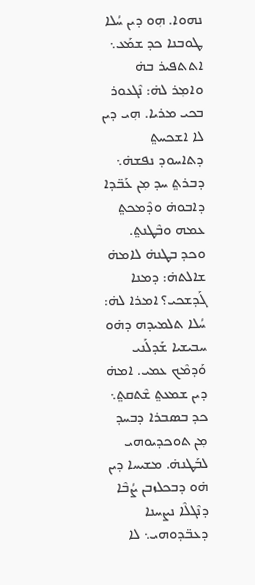ܢܗܘܐ. ܗ݂ܘ ܕܝܢ ܚܳܠܐ ܛܘܒܢܐ ܟܕ ܫܡܰܥ܆ ܐܬܬܦܝܪ ܒܗ̇ ܘܐܡ݂ܪ ܠܗ̇: ܢܶܓܥܘܪ ܒܟܝ ܡܪܝܐ. ܗ݂ܝ ܕܝܢ ܠܐ ܐܫܟܚܬ݀ ܕܬܐܚܘܕ ܢܦܫܗ̇܆ ܕܒܪܬ݀ ܚܕ ܡ݂ܢ ܥܰܒ̈ܕܐ ܕܐܒܘܗ̇ ܘܕܶܡܟܬ݀ ܥܡܗ ܘܒܶܛܢܬ݀. ܘܟܕ ܒܛܢܗ̇ ܠܐܡܗ̇ ܫܐܠܬܗ̇: ܕܡܢܐ ܓܰܕܫܟܝ؟ ܐܡܪܐ ܠܗ̇: ܚܳܠܐ ܬܠܡܝܕܗ ܕܗ̇ܘ ܚܒܝܫܝܐ ܫܰܕܠܰܢܝ ܘܰܕܡܶܟ ܥܡܝ. ܐܡܗ̇ ܕܝܢ ܫܡܥܬ݀ ܫܶܬܩܬ݀܆ ܟܕ ܒܣܒܪܐ ܕܒܚܕ ܡ݂ܢ ܬܘܟܕܝܘܗܝ ܠܒܰܛܢܗ̇. ܡܫܝܚܐ ܕܝܢ ܗ̇ܘ ܕܒܟܠܙܒܢ ܨܳܒܶܐ ܕܢܶܓܠܶܐ ܢܨܚܢܐ ܕܥܒ̈ܕܘܗܝ܆ ܠܐ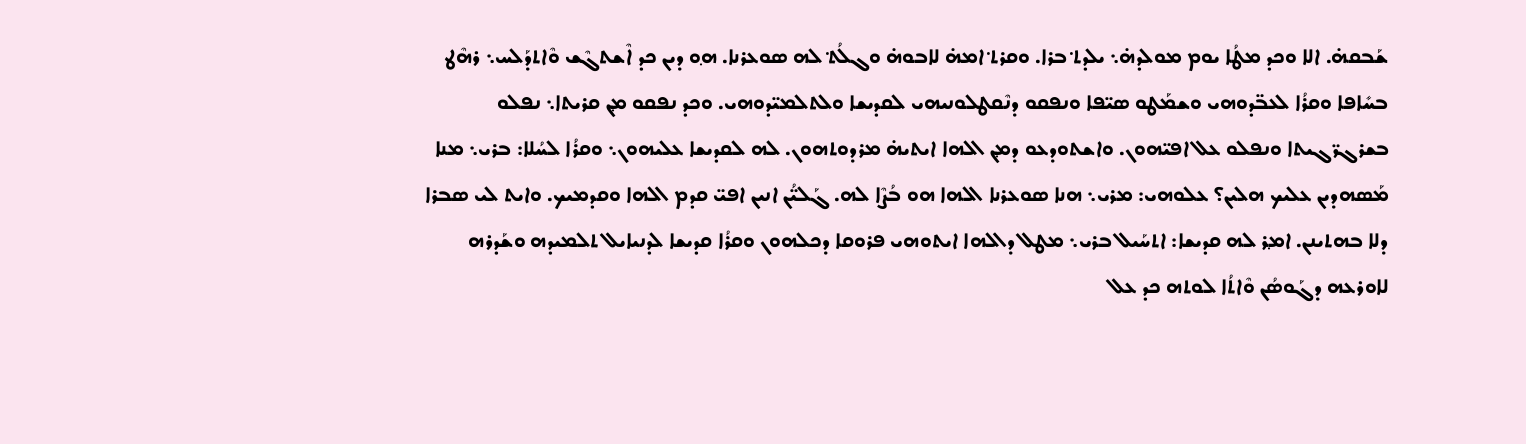ܫܰܒܩܗ̇. ܐܠܐ ܘܟܕ ܡܛܳܐ ܝܘܡ ܡܘܠܕܗ̇܆ ܝܠܕܬ݀ ܒܪܐ. ܘܩܪܬ݀ ܐܡܗ̇ ܠܐܒܘܗ̇ ܘܓܠܳܬ݀ ܠܗ ܣܘܥܪܢܐ. ܗ݂ܘ ܕܝܢ ܟܕ ܐܶܫܬܓܶܫ ܘܶܐܬܕܰܠܚ܆ ܪܗܶܛ ܒܚܺܐܦܐ ܘܩܪܳܐ ܠܥܒ̈ܕܘܗܝ ܘܫܡܰܛܘ ܣܝ̈ܦܐ ܘܢܦܩܘ ܕܢܶܩܛܠܘܢܝܗܝ ܠܩܕܝܫܐ ܘܠܬܠܡܝ̈ܕܘܗܝ. ܘܟܕ ܢܦܩܘ ܡ݂ܢ ܩܪܝܬܐ܆ ܢܦܠܘ ܒܫܪܓܪ̈ܓܝܬܐ ܘܢܦܠܘ ܥܠ ܐܦܝ̈ܗܘܢ. ܘܐܫܬܘܕܥܘ ܕܡ݂ܢ ܐܠܗܐ ܐܝܬܝܗ̇ ܡܪܕܘܬܗܘܢ. ܠܗ ܠܩܕܝܫܐ ܥܠܝܗܘܢ܆ ܘܩܪܳܐ ܠܚܳܠܐ: ܒܪܝ܆ ܡܢܐ ܡܰܣܗܕܝܢ ܥܠܝܟ ܗܠܝܢ؟ ܥܠܘܗܝ: ܡܪܝ܆ ܗܢܐ ܣܘܥܪܢܐ ܐܠܗܐ ܗܘ ܒܳܨܶܐ ܠܗ. ܓܰܠܝ̈ܳܢ ܐܢܝܢ ܐܦܝ̈ ܩܕܡ ܐܠܗܐ ܘܩܕܡܝܟ. ܘܐܝܬ ܠܝ ܣܒܪܐ ܕܠܐ ܒܗܬܝܢܢ. ܐܡ݂ܪ ܠܗ ܩܕܝܫܐ: ܐܬܚܰܝܠ ܒܪܝ܆ ܡܛܠ ܕܐܠܗܐ ܐܝܬܘܗܝ ܦܪܘܩܐ ܕܟܠܗܘܢ ܘܩܪܳܐ ܩܕܝܫܐ ܠܕܢܝܐܝܠ ܬܠܡܝܕܗ ܘܫܰܕܪܗ ܠܐܘܪܥܗ ܕܓܰܘܣܳܢ ܘܶܐܬܳܐ ܠܘܬܗ ܟܕ ܥܠ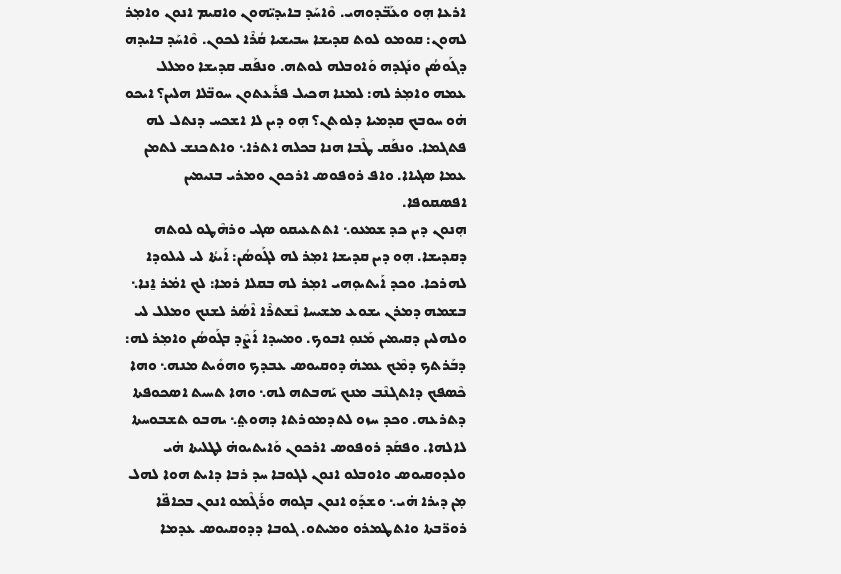ܐܪܥܐ ܗ݂ܘ ܘܥܰܒ̈ܕܘܗܝ. ܘܶܐܚܰܕ ܒܐܝܕܝ̈ܗܘܢ ܘܐܩܝܡ ܐܢܘܢ ܘܐܡ݂ܪ ܠܗܘܢ: ܩܘܡܘ ܠܘܬ ܩܕܝܫܐ ܚܒܝܫܝܐ ܩܳܪܶܐ ܠܟܘܢ. ܘܶܐܚܰܕ ܒܐܝܕܗ ܕܓܰܘܣܳܢ ܘܢܰܓܕܗ ܘܰܐܘܒܠܗ ܠܘܬܗ. ܘܢܦܰܩ ܩܕܝܫܐ ܘܡܠܠ ܥܡܗ ܘܐܡ݂ܪ ܠܗ: ܠܡܢܐ ܗܟܝܠ ܦܪܰܥܬܘܢ ܚܘܒ̈ܠܐ ܗܠܝܢ؟ ܐܝܟܘ ܗ̇ܘ ܚܘܒܟ ܩܕܡܝܐ ܕܠܘܬܢ؟ ܗ݂ܘ ܕܝܢ ܠܐ ܐܫܟܚ ܕܢܬܠ ܠܗ ܦܬܓܡܐ. ܘܢܦܰܩ ܛܶܒܐ ܗܢܐ ܒܟܠܗ ܐܬܪܐ܆ ܘܐܬܟܢܫ ܠܬܡܢ ܥܡܐ ܣܓܝܐܐ. ܘܐܦ ܪܘܦܘܣ ܐܪܟܘܢ ܘܡܪܝ ܒܢܝܡܝܢ ܐܦܣܩܘܦܐ.
ܗ݂ܢܘܢ ܕܝܢ ܟܕ ܫܡܥܘ܆ ܐܬܬܥܝܩܘ ܣܓܝ ܘܪܗܶܛܘ ܠܘܬܗ ܕܩܕܝܫܐ. ܗ݂ܘ ܕܝܢ ܩܕܝܫܐ ܐܡ݂ܪ ܠܗ ܠܓܰܘܣܳܢ: ܐܰܝܬܳܐ ܠܝ ܠܝܠܘܕܐ ܠܗܪܟܐ. ܘܟܕ ܐܰܝܬܝܘ݂ܗܝ ܐܡ݂ܪ ܠܗ ܒܩܠܐ ܪܡܐ: ܠܟ ܐܡ̇ܪ ܐ̱ܢܐ܆ ܒܫܡܗ ܕܡܪܢ ܝܫܘܥ ܡܫܝܚܐ ܢܶܫܬܪܶܐ ܐܶܣܳܪ ܠܫܢܟ ܘܡܠܠ ܠܝ ܘܠܗܠܝܢ ܕܩܝܡܝܢ ܡܰܢܘ݂ ܐܒܘܟ. ܘܡܚܕܐ ܐܰܨܶܕ ܒܓܰܘܣܳܢ ܘܐܡ݂ܪ ܠܗ: ܕܒܰܪܬܟ ܕܡܶܟ ܥܡܗ̇ ܕܘܩܝܘܣ ܥܒܕܟ ܘܗܘܺܝܬ ܡܢܗ܆ ܘܗܐ ܟܶܣܦܟ ܕܐܬܓܢܶܒ ܡܢܟ ܝܰܗܒܬܗ ܠܗ܆ ܘܗܐ ܬܚܝܬ ܐܣܟܘܦܬܐ ܕܬܪܥܗ. ܘܟܕ ܚܙܘ ܠܬܕܡܘܪܬܐ ܕܗܘܬ݀܆ ܝܗܒܘ ܬܫܒܘܚܬܐ ܠܐܠܗܐ. ܘܦܩܰܕ ܪܘܦܘܣ ܐܪܟܘܢ ܘܰܐܝܬܝܘܗ̇ ܠܛܠܝܬܐ ܗ̇ܝ ܘܠܕܘܩܝܘܣ ܘܐܘܒܠܘ ܐܢܘܢ ܠܓܘܒܐ ܚܕ ܪܒܐ ܕܐܝܬ ܗܘܐ ܠܗܠ ܡ݂ܢ ܕܝܪܐ ܗ̇ܝ܆ ܘܫܕܰܘ ܐܢܘܢ ܒܓܘܗ ܘܪܰܓܶܡܘ ܐܢܘܢ ܒܟܐܦ̈ܐ ܪܘܪ̈ܒܬܐ ܘܐܬܛܡܪܘ ܘܡܝܬܘ. ܓܘܒܐ ܕܕܘܩܝܘܣ ܥܕܡܐ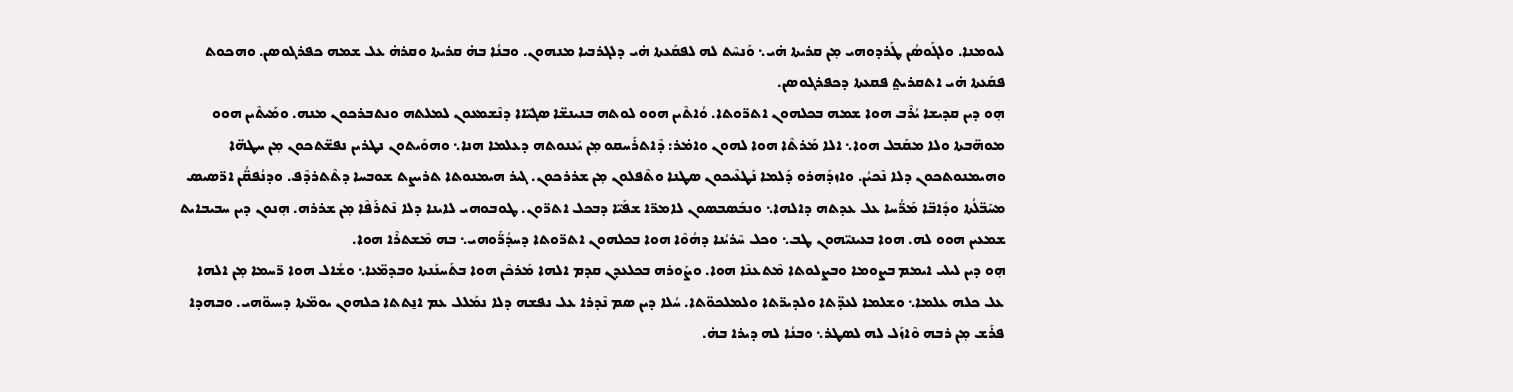ܠܝܘܡܢܐ. ܘܠܓܰܘܣܳܢ ܛܰܪܕܘܗܝ ܡ݂ܢ ܩܪܝܬܐ ܗ̇ܝ܆ ܘܰܢܚܶܬ ܠܗ ܠܦܩܰܥܬܐ ܗ̇ܝ ܕܠܓܪܒܝܐ ܡܢܗܘܢ. ܘܒܢܳܐ ܒܗ̇ ܩܪܝܬܐ ܘܩܪܗ̇ ܥܠ ܫܡܗ ܟܦܪܓܘܣܢ. ܘܗܟܘܬ ܦܩܰܥܬܐ ܗ̇ܝ ܐܬܩܪܝܬ݀ ܦܩܥܬܐ ܕܟܦܪܓܘܣܢ.
ܗ݂ܘ ܕܝܢ ܩܕܝܫܐ ܝܳܪܶܒ ܗܘܐ ܫܡܗ ܒܟܠܗܘܢ ܐܬܪ̈ܘܬܐ. ܘܳܐܬܶܝܢ ܗܘܘ ܠܘܬܗ ܒܢܝܢܫ̈ܐ ܣܓܝ̈ܐܐ ܕܢܶܫܡܥܘܢ ܠܡܠܬܗ ܘܢܬܒܪܟܘܢ ܡܢܗ. ܘܡܰܝܬܶܝܢ ܗܘܘ ܡܘܗ̈ܒܬܐ ܘܠܐ ܡܩܰܒܠ ܗܘܐ܆ ܐܠܐ ܡܰܪܬܶܐ ܗܘܐ ܠܗܘܢ ܘܐܡ̇ܪ: ܕܶܐܬܪܰܚܩܘ ܡ݂ܢ ܝܰܥܢܘܬܗ ܕܥܠܡܐ ܗܢܐ܆ ܘܗܘܰܝܬܘܢ ܢܛܪܝܢ ܢܦܫ̈ܬܟܘܢ ܡ݂ܢ ܚܛܗ̈ܐ ܘܗܝܡܢܘܬܟܘܢ ܕܠܐ ܢܶܟܝܳܢ. ܘܐܙܕܰܗܪܘ ܕܰܠܡܐ ܢܰܛܥܶܝܟܘܢ ܣܛܢܐ ܘܬܶܦܠܘܢ ܡ݂ܢ ܫܪܪܟܘܢ. ܓܝܪ ܗܝܡܢܘܬܐ ܬܪܝܨܬ ܫܘܒܚܐ ܕܬܶܬܪܕܶܦ. ܘܕܢܳܦܩ̈ܳܢ ܐܪ̈ܣܝܣ ܡܚܰܒ̈ܠܳܬܐ ܘܕܺܐܒ̈ܐ ܡܰܪ̈ܳܚܐ ܥܠ ܥܕܬܗ ܕܐܠܗܐ܆ ܘܢܒܰܣܒܣܘܢ ܠܐܡܪ̈ܐ ܫܦܰܝ̈ܐ ܕܒܟܠ ܐܬܪ̈ܘܢ. ܛܘܒܘܗܝ ܠܐܝܢܐ ܕܠܐ ܢܶܬܪܰܦܶܐ ܡ݂ܢ ܫܪܪܗ. ܗ݂ܢܘܢ ܕܝܢ ܚܒܝܒܐܝܬ ܫܡܥܝܢ ܗܘܘ ܠܗ. ܗܘܐ ܒܥܝܢܝ̈ܗܘܢ ܛܒ܆ ܘܟܠ ܚܶܪܝܳܢܐ ܕܗܳܘܶܐ ܗܘܐ ܒܟܠܗܘܢ ܐܬܪ̈ܘܬܐ ܕܚܕܳܪ̈ܰܘܗܝ܆ ܒܗ ܡܶܫܬܪܶܐ ܗܘܐ.
ܗ݂ܘ ܕܝܢ ܠܝܠܝ ܐܝܡܡ ܒܨܘܡܐ ܘܒܨܠܘܬܐ ܡܶܬܥܢܶܐ ܗܘܐ. ܘܨܰܘܪܗ ܒܟܠܥܕܢ ܩܕܡ ܐܠܗܐ ܡܰܪܟܶܢ ܗܘܐ ܒܬܰܚܢܰܢܬܐ ܘܒܕܡ̈ܥܐ܆ ܘܫܳܐܠ ܗܘܐ ܪ̈ܚܡܐ ܡ݂ܢ ܐܠܗܐ ܥܠ ܟܠܗ ܥܠܡܐ܆ ܘܫܠܡܐ ܠܥܕ̈ܬܐ ܘܠܕܝܪ̈ܬܐ ܘܠܡܠܟܘ̈ܬܐ. ܚܳܠܐ ܕܝܢ ܣܡ ܢܶܕܪܐ ܥܠ ܢܦܫܗ ܕܠܐ ܢܡܰܠܠ ܥܡ ܐܢ̱ܬܬܐ ܟܠܗܘܢ ܝܘܡ̈ܬܐ ܕܚܝܘ̈ܗܝ. ܘܒܗܕܐ ܦܪܰܫ ܡ݂ܢ ܪܒܗ ܘܶܐܙܰܠ ܠܗ ܠܣܛܪ܆ ܘܒܢܳܐ ܠܗ ܕܝܪܐ ܒܗ̇.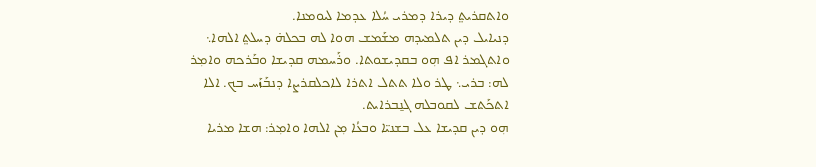ܘܐܬܩܪܝܬ݀ ܕܝܪܐ ܕܡܪܝ ܚܳܠܐ ܥܕܡܐ ܠܝܘܡܢܐ.
ܕܢܝܐܝܠ ܕܝܢ ܬܠܡܝܕܗ ܡܫܰܡܫ ܗܘܐ ܠܗ ܒܟܠܗ̇ ܕܚܠܬ݀ ܐܠܗܐ܆ ܘܐܬܓܡܪ ܐܦ ܗ݂ܘ ܒܩܕܝܫܘܬܐ. ܘܪܰܚܡܗ ܩܕܝܫܐ ܘܒܰܪܟܗ ܘܐܡ݂ܪ ܠܗ: ܒܪܝ܆ ܛܪ ܘܠܐ ܬܬܠ ܐܬܪܐ ܠܐܟܠܩܪܨܐ ܕܢܒܰܙܰܚ ܒܟ. ܐܠܐ ܐܬܟܰܬܫ ܠܩܘܒܠܗ ܓܢ̱ܒܪܐܝܬ.
ܗ݂ܘ ܕܝܢ ܩܕܝܫܐ ܥܠ ܒܫܢܝ̈ܐ ܘܒܥܳܐ ܡ݂ܢ ܐܠܗܐ ܘܐܡ݂ܪ: ܗܫܐ ܡܪܝܐ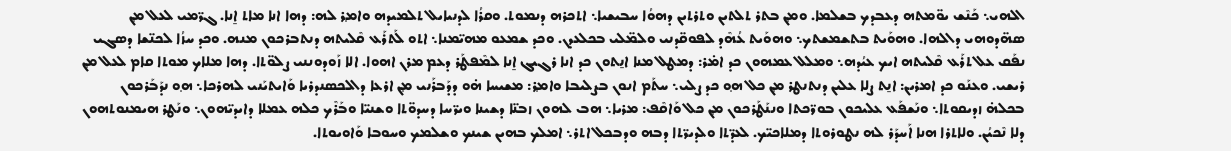ܐܠܗܝ܆ ܟܰܢܶܫ ܝܘ̈ܡܬܗ ܕܥܒܕܟ ܒܫܠܡܐ. ܘܡ݂ܢ ܒܬܪ ܬܠܬܝܢ ܘܬܪܬܝܢ ܕܗܘܳܐ ܚܒܝܫܝܐ܆ ܐܬܟܪܗ ܕܢܡܘܬ. ܘܩܪܳܐ ܠܕܢܝܐܝܠ ܬܠܡܝܕܗ ܘܐܡ݂ܪ ܠܗ: ܕܗܐ ܐܢܐ ܡܐܬ ܐ̱ܢܐ. ܓܪ̈ܡܝ ܠܥܠ ܡ݂ܢ ܣܗ̈ܕܘܗܝ ܕܐܠܗܐ. ܘܗܘܰܝܬ ܒܬܫܡܫܬܟ܆ ܘܗܘܰܝܬ ܥܳܗܶܕ ܠܦܘܩ̈ܕܢܝ ܘܠܡ̈ܠܝ ܒܟܠܥܕܢ. ܘܟܕ ܫܡܥܘ ܡܗܝ̈ܡܢܐ܆ ܐܬܘ ܠܰܬܪܰܥ ܩܶܠܝܬܗ ܕܢܬܒܪܟܘܢ ܡܢܗ. ܘܟܕ ܚܙܳܐ ܠܟܢ̈ܫܐ ܕܣܓܝ ܢܦܰܩ ܥܠ ܬܪܰܥ ܩܶܠܝܬܗ ܐܝܟ ܥܝܳܕܗ܆ ܘܡܠܠ ܥܡܗܘܢ ܟܕ ܐܡ̇ܪ: ܕܡܛܠ ܡܢܐ ܐܢ̱ܬܘܢ ܟܕ ܐܢܐ ܪܓܝܓ ܐ̱ܢܐ ܠܡܶܦܛܰܪ ܕܥܡ ܡܪܢ ܐܗܘܐ. ܐܠܐ ܙܰܘܕܘܢܢܝ ܨܠܘ̈ܬܐ. ܕܗܐ ܡܠܐܟ ܡܘܬܐ ܩܐܡ ܠܥܠ ܡ݂ܢ ܪܝܫܝ. ܘܥܢܰܘ ܟܕ ܐܡܪܝܢ: ܐܢ̱ܬ ܨܠܐ ܥܠܝܢ ܕܢܬܢܛܪ ܡ݂ܢ ܟܠ ܗ݂ܘ ܟܕ ܨܠܝ܆ ܚܬܰܡ ܐܢܘܢ ܒܨܠܝܒܐ ܘܐܡ݂ܪ: ܡܫܝܚܐ ܗ̇ܘ ܕܕܰܒܪܰܢܝ ܡ݂ܢ ܐܪܥܐ ܕܐܠܟܣܢܕܪܝܐ ܘܰܐܝܬܝܰܢܝ ܠܗܪܟܐ܆ ܗ݂ܘ ܢܕܰܒܰܪܟܘܢ ܒܟܠܗ̇ ܙܕܝܩܘܬܐ܆ ܘܢܰܫܦܰܥ ܥܠܝܟܘܢ ܒܘܪ̈ܟܬܐ ܘܢܢܰܛܰܪܟܘܢ ܡ݂ܢ ܟܠ ܘܰܐܩܶܦ: ܡܪܝܐ܆ ܗܒ ܠܗܘܢ ܙܒܢ̈ܐ ܕܫܝܢܐ ܘܝܪ̈ܚܐ ܕܚܕܘ̈ܬܐ ܘܫܢܝ̈ܐ ܘܒܰܪܶܟ ܟܠܗ ܥܡܠܐ ܕܐܝܕܝ̈ܗܘܢ܆ ܘܢܰܛܪ ܗܝܡܢܘܬܗܘܢ ܕܠܐ ܢܶܟܝܳܢ. ܘܠܐܬܪܐ ܗܢܐ ܐܰܚܕܰܪ ܠܗ ܢܛܘܪܘܬܐ ܕܡܠܐܟܝ̈ܟ. ܠܥܕ̈ܬܐ ܘܠܕܝܪ̈ܬܐ ܕܒܗ ܘܕܒܟܠ ܐܬܪ܆ ܐܡܠܟ ܒܗܝܢ ܫܝܢܟ ܘܫܠܡܟ ܘܚܘܒܐ ܘܰܐܘܝܘܬܐ.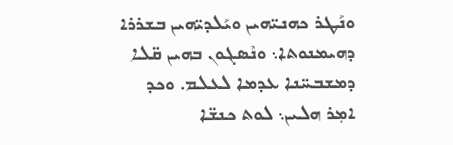ܘܢܰܛܪ ܟܗܢܝ̈ܗܝܢ ܘܝܰܠܕܝ̈ܗܝܢ ܒܫܪܪܐ ܕܗܝܡܢܘܬܐ܆ ܘܢܶܣܓܘܢ ܒܗܝܢ ܩ̈ܠܐ ܕܡܫܒܚ̈ܢܐ ܥܕܡܐ ܠܥܠܡ. ܘܟܕ ܐܡ݂ܪ ܗܠܝܢ܆ ܠܘܬ ܟܢܫ̈ܐ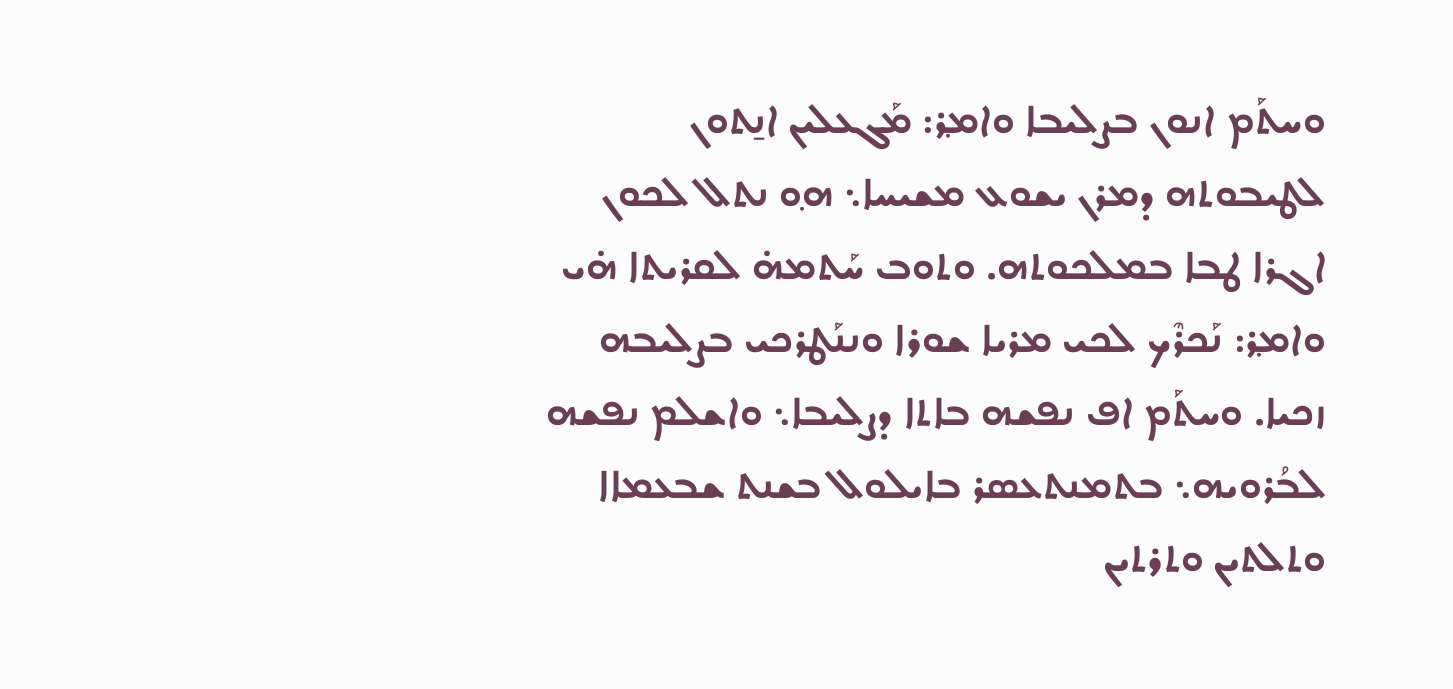ܘܚܬܰܡ ܐܢܘܢ ܒܨܠܝܒܐ ܘܐܡ݂ܪ: ܡܰܓܥܠܝܢ ܐܢ̱ܬܘܢ ܠܛܝܒܘܬܗ ܕܡܪܢ ܝܫܘܥ ܡܫܝܚܐ܆ ܗ݂ܘ ܢܬܠ ܠܟܘܢ ܐܓܪܐ ܛܒܐ ܒܡܠܟܘܬܗ. ܘܬܘܒ ܚܰܬܡܗ̇ ܠܩܪܝܬܐ ܗ̇ܝ ܘܐܡ݂ܪ: ܢܰܟܪܶܟ ܠܟܝ ܡܪܝܐ ܫܘܪܐ ܘܢܢܰܛܪܟܝ ܒܨܠܝܒܗ ܙܟܝܐ. ܘܚܬܰܡ ܐܦ ܢܦܫܗ ܒܐܬܐ ܕܨܠܝܒܐ܆ ܘܐܫܠܡ ܢܦܫܗ ܠܒܳܪܘܝܗ܆ ܒܬܡܢܬܥܣܪ ܒܐܝܠܘܠ ܒܫܢܬ ܫܒܥܡܐܐ ܘܬܠܬܝܢ ܘܬܪܬܝܢ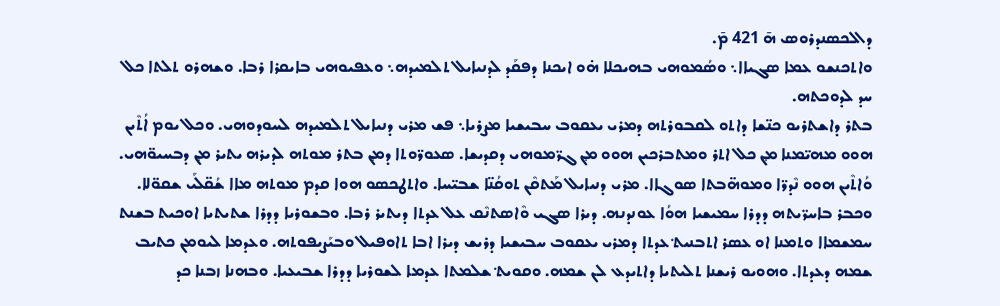ܕܐܠܟܣܢܕܪܘܣ ܗ̄ 421 ܡ̄.
ܘܐܬܟܢܫܘ ܥܡܐ ܣܓܝܐܐ܆ ܘܣܳܡܘܗܝ ܒܗܝܟܠܐ ܗ̇ܘ ܐܝܟܢܐ ܕܦܩܰܕ ܠܕܢܝܐܝܠ ܬܠܡܝܕܗ܆ ܘܥܦܝܘܗܝ ܒܐܝܩܪܐ ܪܒܐ. ܘܫܗܪܘ ܬܠܬܐ ܟܠ ܚܕ ܠܕܘܟܬܗ.
ܒܬܪ ܕܐܫܬܪܝܘ ܟܢ̈ܫܐ ܕܐܬܘ ܠܩܒܘܪܬܗ ܕܡܪܝ ܝܥܩܘܒ ܚܒܝܫܝܐ ܡܨܪܝܐ܆ ܦܫ ܡܪܝ ܕܢܝܐܝܠ ܬܠܡܝܕܗ ܠܚܘܕܘܗܝ. ܘܟܠ ܝܘܡ ܐܳܬܶܝܢ ܗܘܘ ܡܗܝ̈ܡܢܐ ܡ݂ܢ ܟܠ ܐܬܪ ܘܡܬܒܪܟܝܢ ܗܘܘ ܡ݂ܢ ܓܪ̈ܡܘܗܝ ܕܩܕܝܫܐ. ܣܥܘܪ̈ܘܬܐ ܕܡ݂ܢ ܒܬܪ ܡܘܬܗ ܠܕܝܪܗ ܝܬܝܪ ܡ݂ܢ ܕܒܚܝܘ̈ܗܝ. ܘܳܐܬܶܝܢ ܗܘܘ ܢܶܕܪ̈ܐ ܘܡܘܗ̈ܒܬܐ ܣܘܓܐܐ. ܡܪܝ ܕܢܝܐܝܠ ܡܰܬܩܶܢ ܬܘܩܳܢ̈ܐ ܫܒܝ̈ܚܐ. ܘܐܬܛܟܣܘ ܗܘܐ ܩܕܡ ܡܘܬܗ ܡܐܐ ܫܳܩ̈ܠܰܝ ܫܩܘ̈ܠܐ. ܘܟܒܪ ܒܐܚܪ̈ܝܬܗ ܕܕܪܐ ܚܡܝܫܝܐ ܗܘܳܐ ܥܘܢܕܢܗ. ܕܝܪܐ ܣܓܝ ܘܶܐܣܬܢܶܩ ܥܠ ܥܕܬܐ ܕܝܬܝܪ ܪܒܐ. ܘܒܫܘܪܝܐ ܕܕܪܐ ܫܬܝܬܝܐ ܐܘܟܝܬ ܒܫܢܬ ܚܡܫܡܐܐ ܘܬܡܢܐ ܐܘ ܥܣܪ ܐܬܒܢܝܬ݀ ܥܕܬܐ ܕܡܪܝ ܝܥܩܘܒ ܚܒܝܫܝܐ ܕܪܝܫ ܕܝܪܐ ܐܒܐ ܬܐܘܦܝܠ ܘܒܝܰܨܝܦܘܬܗ. ܘܥܕܡܐ ܠܝܘܡܢ ܟܬܝܒ ܫܡܗ ܕܥܕܬܐ. ܘܗܘܝܘ ܪܝܫܢܐ ܬܠܝܬܝܐ ܕܐܬܝܕܥ ܠܢ ܫܡܗ. ܘܩܘܝܬ݀ ܫܠܡܬܐ ܥܕܡܐ ܠܫܘܪܝܐ ܕܕܪܐ ܫܒܝܥܝܐ. ܘܒܗܢܐ ܙܒܢܐ ܟܕ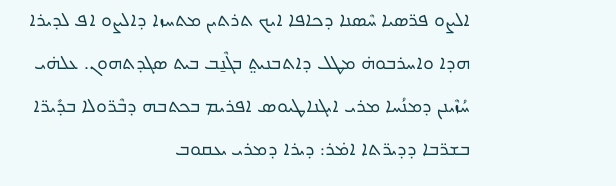ܐܠܨܘ ܦܪ̈ܣܝܐ ܚܶܣܢܐ ܕܟܐܦܐ ܐܝܟ ܬܪܬܝܢ ܡܬܚܙܐ ܕܐܠܨܘ ܐܦ ܠܕܝܪܐ ܗܕܐ ܘܐܚܪܒܘܗ̇ ܡܛܠ ܕܐܬܒܢܝܬ݀ ܒܓܶܢ̱ܒ ܒܝܬ ܣܓܕܬܗܘܢ. ܥܠܗ̇ܝ ܚܳܙܶܝܢܢ ܕܡܢܳܚܐ ܡܪܝ ܐܝܓܢܐܛܝܘܣ ܐܦܪܝܡ ܒܟܬܒܗ ܕܒܶܪ̈ܘܠܐ ܒܕܺܝܪ̈ܐ ܒܫܪ̈ܒܐ ܕܕܝܪ̈ܬܐ ܐܡ̇ܪ: ܕܝܪܐ ܕܡܪܝ ܝܥܩܘܒ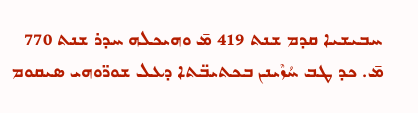ܚܒܝܫܝܐ ܩܕܡ ܫܢܬ 419 ܡ̄ ܘܗܝܟܠܗ ܚܕܪ ܫܢܬ 770 ܡ̄. ܟܕ ܛܒ ܚܳܙܶܝܢܢ ܒܟܬܝܒ̈ܬܐ ܕܥܠ ܫܘܪ̈ܘܗܝ ܣܝܩܘܡ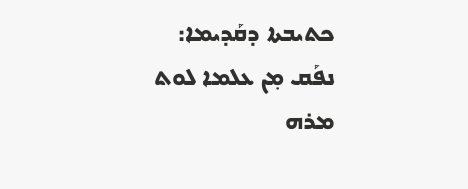ܟܬܝܒܬܐ ܕܩܰܕܝܡܐ: ܢܦܰܩ ܡ݂ܢ ܥܠܡܐ ܠܘܬ ܡܪܗ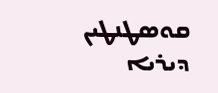ܩܘܣܛܢܛܝܢ ܕܝܪܝܐ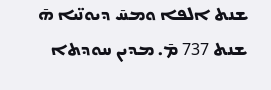ܫܢܬ ܐܠܦܐ ܘܡܚ̄ ܕܝܘܢ̈ܝܐ ܗ̄ ܫܢܬ 737 ܡ̄. ܡܕܝܢ ܚܘܕܬܐ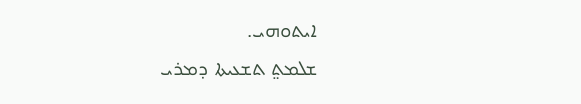ܐܝܬܘܗܝ.
ܫܠܡܬ݀ ܬܫܥܝܬܐ ܕܡܪܝ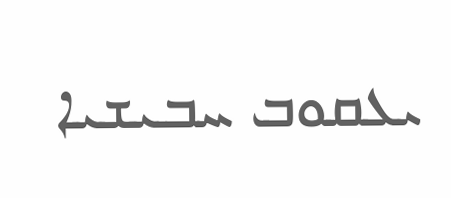ܝܥܩܘܒ ܚܒܝܫܝܐ